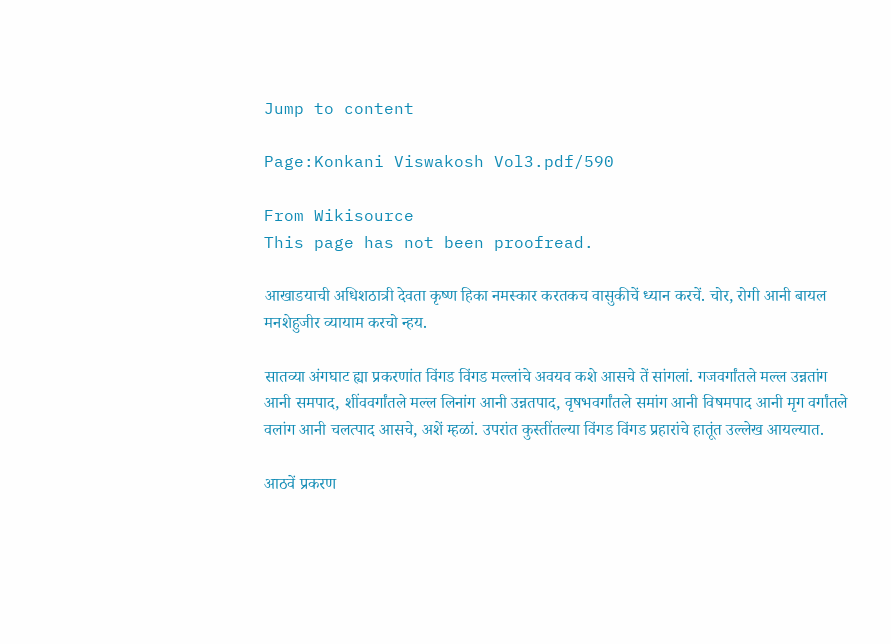Jump to content

Page:Konkani Viswakosh Vol3.pdf/590

From Wikisource
This page has not been proofread.

आखाडयाची अधिशठात्री देवता कृष्ण हिका नमस्कार करतकच वासुकीचें ध्यान करचें. चोर, रोगी आनी बायल मनशेहुजीर व्यायाम करचो न्हय.

सातव्या अंगघाट ह्या प्रकरणांत विंगड विंगड मल्लांचे अवयव कशे आसचे तें सांगलां. गजवर्गांतले मल्ल उन्नतांग आनी समपाद, शींववर्गांतले मल्ल लिनांग आनी उन्नतपाद, वृषभवर्गांतले समांग आनी विषमपाद आनी मृग वर्गांतले वलांग आनी चलत्पाद आसचे, अशें म्हळां. उपरांत कुस्तींतल्या विंगड विंगड प्रहारांचे हातूंत उल्लेख आयल्यात.

आठवें प्रकरण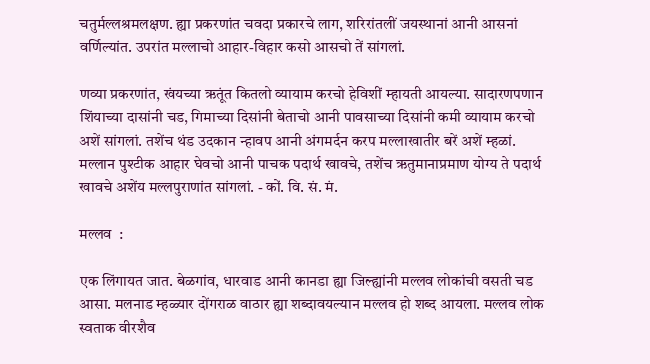चतुर्मल्लश्रमलक्षण. ह्या प्रकरणांत चवदा प्रकारचे लाग, शरिरांतलीं जयस्थानां आनी आसनां वर्णिल्यांत. उपरांत मल्लाचो आहार-विहार कसो आसचो तें सांगलां.

णव्या प्रकरणांत, खंयच्या ऋतूंत कितलो व्यायाम करचो हेविशीं म्हायती आयल्या. सादारणपणान शिंयाच्या दासांनी चड, गिमाच्या दिसांनी बेताचो आनी पावसाच्या दिसांनी कमी व्यायाम करचो अशें सांगलां. तशेंच थंड उदकान न्हावप आनी अंगमर्दन करप मल्लाखातीर बरें अशें म्हळां. मल्लान पुश्टीक आहार घेवचो आनी पाचक पदार्थ खावचे, तशेंच ऋतुमानाप्रमाण योग्य ते पदार्थ खावचे अशेंय मल्लपुराणांत सांगलां. - कों. वि. सं. मं.

मल्लव  :

एक लिंगायत जात. बेळगांव, धारवाड आनी कानडा ह्या जिल्ह्यांनी मल्लव लोकांची वसती चड आसा. मलनाड म्हळ्यार दोंगराळ वाठार ह्या शब्दावयल्यान मल्लव हो शब्द आयला. मल्लव लोक स्वताक वीरशैव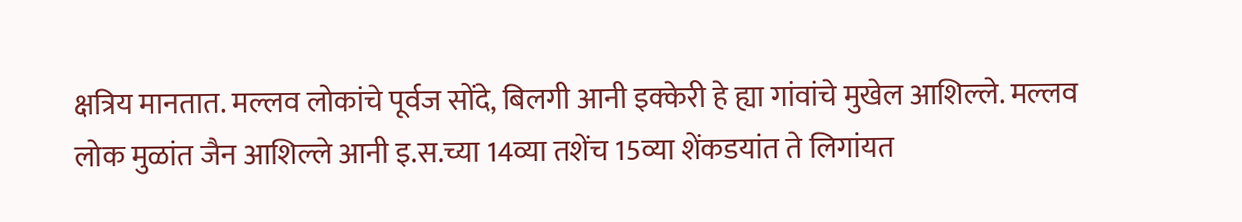क्षत्रिय मानतात. मल्लव लोकांचे पूर्वज सोंदे, बिलगी आनी इक्केरी हे ह्या गांवांचे मुखेल आशिल्ले. मल्लव लोक मुळांत जैन आशिल्ले आनी इ.स.च्या 14व्या तशेंच 15व्या शेंकडयांत ते लिगांयत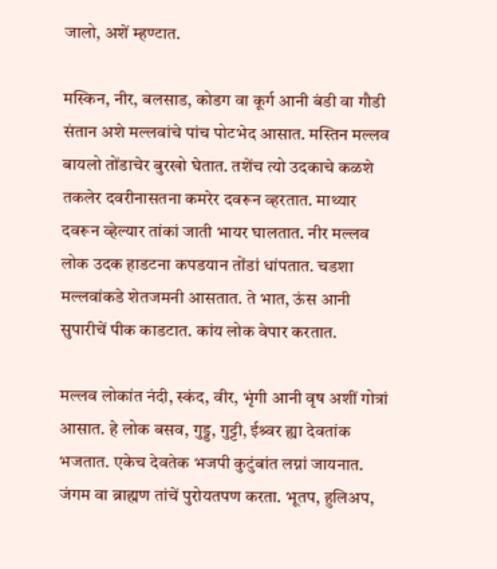जालो, अशें म्हण्टात.

मस्किन, नीर, बलसाड, कोडग वा कूर्ग आनी बंडी वा गौडी संतान अशे मल्लवांचे पांच पोटभेद आसात. मस्तिन मल्लव बायलो तोंडाचेर बुरखो घेतात. तशेंच त्यो उदकाचे कळशे तकलेर दवरीनासतना कमरेर दवरून व्हरतात. माथ्यार दवरून व्हेल्यार तांकां जाती भायर घालतात. नीर मल्लव लोक उदक हाडटना कपडयान तोंडां धांपतात. चडशा मल्लवांकडे शेतजमनी आसतात. ते भात, ऊंस आनी सुपारीचें पीक काडटात. कांय लोक वेपार करतात.

मल्लव लोकांत नंदी, स्कंद, वीर, भृंगी आनी वृष अशीं गोत्रां आसात. हे लोक बसव, गुड्ड, गुट्टी, ईश्र्वर ह्या देवतांक भजतात. एकेच देवतेक भजपी कुटुंबांत लग्नां जायनात. जंगम वा ब्राह्मण तांचें पुरोयतपण करता. भूतप, हुलिअप,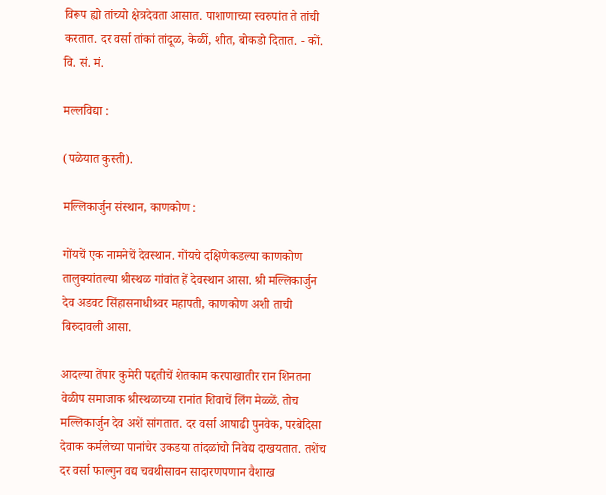विरूप ह्यो तांच्यो क्षेत्रदेवता आसात. पाशाणाच्या स्वरुपांत ते तांची करतात. दर वर्सा तांकां तांदूळ, केळीं, शीत, बोकडो दितात. - कों. वि. सं. मं.

मल्लविद्या :

(पळेयात कुस्ती).

मल्लिकार्जुन संस्थान, काणकोण :

गोंयचें एक नामनेचें देवस्थान. गोंयचे दक्षिणेकडल्या काणकोण तालुक्यांतल्या श्रीस्थळ गांवांत हें देवस्थान आसा. श्री मल्लिकार्जुन देव अडवट सिंहासनाधीश्र्वर महापती, काणकोण अशी ताची बिरुदावली आसा.

आदल्या तेंपार कुमेरी पद्दतीचें शेतकाम करपाखातीर रान शिनतना वेळीप समाजाक श्रीस्थळाच्या रानांत शिवाचें लिंग मेळ्ळें. तोच मल्लिकार्जुन देव अशें सांगतात. दर वर्सा आषाढी पुनवेक, परबेदिसा देवाक कर्मलेच्या पानांचेर उकडया तांदळांचो निवेद्य दाखयतात. तशेंच दर वर्सा फाल्गुन वद्य चवथीसावन सादारणपणान वैशाख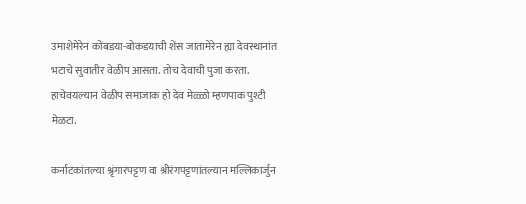उमाशेमेरेन कोंबडया-बोकडयाची शेंस जातामेरेन ह्या देवस्थानांत भटाचे सुवातीर वेळीप आसता. तोच देवाची पुजा करता. हाचेवयल्यान वेळीप समाजाक हो देव मेळ्ळो म्हणपाक पुश्टी मेळटा.

कर्नाटकांतल्या श्रृंगारपट्टण वा श्रीरंगपट्टणांतल्यान मल्लिकार्जुन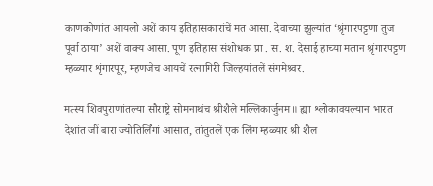काणकोणांत आयलो अशें काय इतिहासकारांचें मत आसा. देवाच्या झुल्यांत ‘श्रृंगारपट्टणा तुज पूर्वा ठाया’ अशें वाक्य आसा. पूण इतिहास संशोधक प्रा . स. श. देसाई हाच्या मतान श्रृंगारपट्टण म्हळ्यार शृंगारपूर, म्हणजेच आयचें रत्नागिरी जिल्हयांतलें संगमेश्र्वर.

मत्स्य शिवपुराणांतल्या सौराष्ट्रे सोमनाथंच श्रीशैले मल्लिकार्जुनम॥ ह्या श्लोकावयल्यान भारत देशांत जीं बारा ज्योतिर्लिंगां आसात, तांतुतलें एक लिंग म्हळ्यार श्री शैल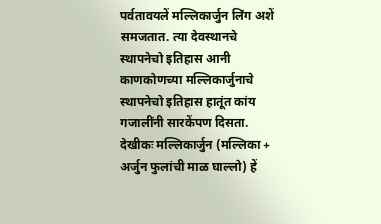पर्वतावयलें मल्लिकार्जुन लिंग अशें समजतात. त्या देवस्थानचे स्थापनेचो इतिहास आनी काणकोणच्या मल्लिकार्जुनाचे स्थापनेचो इतिहास हातूंत कांय गजालींनी सारकेंपण दिसता. देखीकः मल्लिकार्जुन (मल्लिका + अर्जुन फुलांची माळ घाल्लो) हें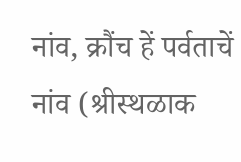नांव, क्रौंच हें पर्वताचें नांव (श्रीस्थळाक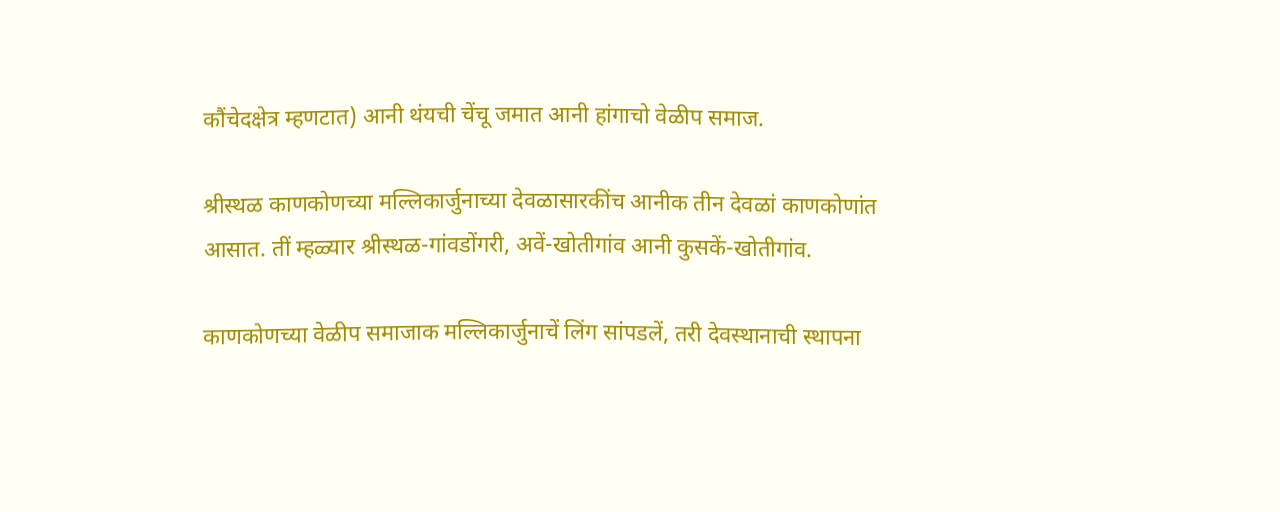कौंचेदक्षेत्र म्हणटात) आनी थंयची चेंचू जमात आनी हांगाचो वेळीप समाज.

श्रीस्थळ काणकोणच्या मल्लिकार्जुनाच्या देवळासारकींच आनीक तीन देवळां काणकोणांत आसात. तीं म्हळ्यार श्रीस्थळ-गांवडोंगरी, अवें-खोतीगांव आनी कुसकें-खोतीगांव.

काणकोणच्या वेळीप समाजाक मल्लिकार्जुनाचें लिंग सांपडलें, तरी देवस्थानाची स्थापना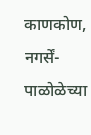काणकोण, नगर्सें-पाळोळेच्या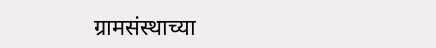ग्रामसंस्थाच्या